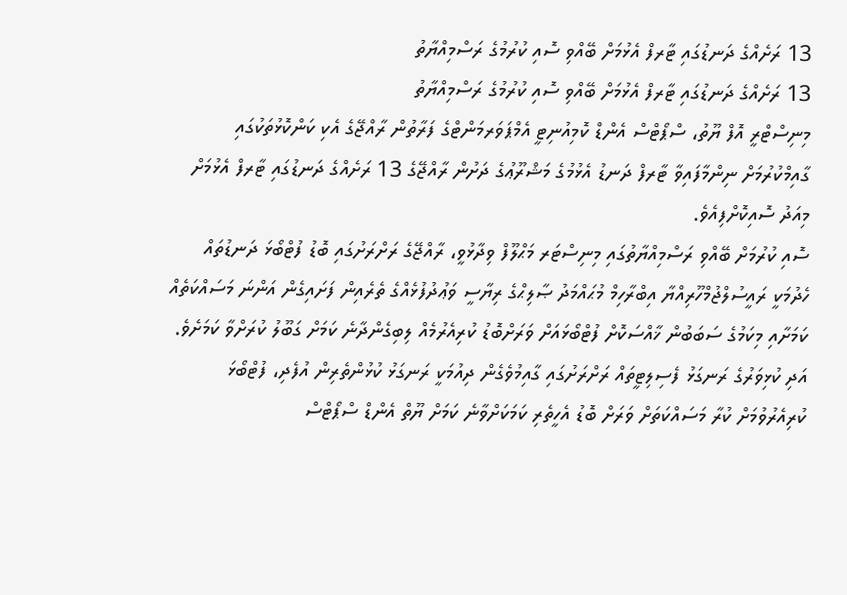13 ރަށެއްގެ ދަނޑުގައި ޓާރފް އެޅުމަށް ބޭއްވި ސޮއި ކުރުމުގެ ރަސްމިއްޔާތު
13 ރަށެއްގެ ދަނޑުގައި ޓާރފް އެޅުމަށް ބޭއްވި ސޮއި ކުރުމުގެ ރަސްމިއްޔާތު
މިނިސްޓްރީ އޮފް ޔޫތު، ސްޕޯޓްސް އެންޑް ކޮމިއުނިޓީ އެމްޕަވަރމަންޓްގެ ފަރާތުން ރާއްޖޭގެ އެކި ކަންކޮޅުތަކުގައި ގާއިމްކުރުމަށް ނިންމާފައިވާ ޓާރފް ދަނޑު އެޅުމުގެ މަޝްރޫޢުގެ ދަށުން ރާއްޖޭގެ 13 ރަށެއްގެ ދަނޑުގައި ޓާރފް އެޅުމަށް މިއަދު ސޮއިކޮށްފިއެވެ.
ސޮއި ކުރުމަށް ބޭއްވި ރަސްމިއްޔާތުގައި މިނިސްޓަރ މަޙްލޫފް ވިދާޅުވީ، ރާއްޖޭގެ ރަށްރަށުގައި ބޮޑު ފުޓްބޯޅަ ދަނޑުތައް ހެދުމަކީ ރައީސުލްޖުމްހޫރިއްޔާ އިބްރާހިމް މުޙައްމަދު ޞާލިޙްގެ ރިޔާސީ ވަޢުދުފުޅެއްގެ ތެރެއިން ފަށައިގެން އަންނަ މަސައްކަތެއް ކަމަށާއި މިކަމުގެ ސަބަބުން ޚާއްސަކޮށް ފުޓްބޯޅައަށް ވަރަށްބޮޑު ކުރިއެރުމެއް ލިބިގެންދާނެ ކަމަށް ގަބޫލު ކުރަށްވާ ކަމަށެވެ. އަދި ކުޅިވަރުގެ ރަނގަޅު ފެސިލިޓީތައް ރަށްރަށުގައި ގާއިމުވެގެން ދިއުމަކީ ރަނގަޅު ކުޅުންތެރިން އުފެދި، ފުޓްބޯޅަ ކުރިއެރުވުމަށް ކުރާ މަސައްކަތަށް ވަރަށް ބޮޑު އެހީތެރި ކަމަކަށްވާނެ ކަމަށް ޔޫތް އެންޑް ސްޕޯޓްސް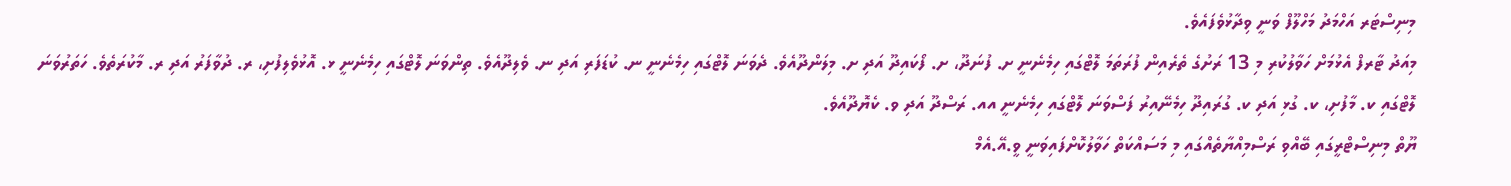މިނިސްޓަރ އަހްމަދު މަހްލޫފް ވަނީ ވިދާޅުވެފައެވެ.
މިއަދު ޓާރފް އެޅުމަށް ހަވާލުކުރި މި 13 ރަށުގެ ތެރެއިން ފުރަތަމަ ލޮޓްގައި ހިމެނެނީ ށ. ފުނަދޫ، ށ. ފޯކައިދޫ އަދި ށ. މިލަންދޫއެވެ. ދެވަނަ ލޮޓްގައި ހިމެނެނީ ނ. ކުޑަފަރި އަދި ނ. ވެލިދޫއެވެ. ތިންވަނަ ލޮޓްގައި ހިމެނެނީ ޅ. އޮޅުވެލިފުށި، ރ. ދުވާފަރު އަދި ރ. މާކުރަތެވެ. ހަތަރުވަނަ ލޮޓްގައި ކ. މާފުށި، ކ. ގުޅި އަދި ކ. ގުރައިދޫ ހިމެނޭއިރު ފަސްވަނަ ލޮޓްގައި ހިމެނެނީ އއ. ރަސްދޫ އަދި ވ. ކެޔޮދޫއެވެ.
ޔޫތް މިނިސްޓްރީގައި ބޭއްވި ރަސްމިއްޔާތެއްގައި މި މަސައްކަތް ހަވާލުކޮށްފައިވަނީ ވީ.އޭ.އެމް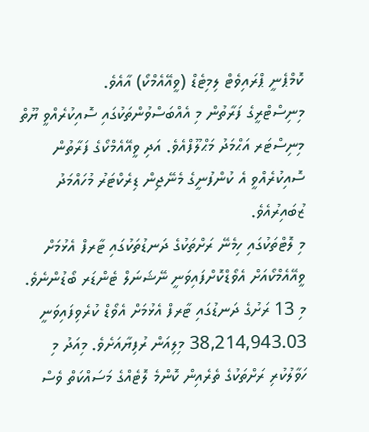ކޮމްޕެނީ ޕްރައިވެޓް ލިމިޓެޑް (ވީއޭއެމްކޯ) އާއެވެ.
މިނިސްޓްރީގެ ފަރާތުން މި އެއްބަސްވުންތަކުގައި ސޮއިކުރެއްވީ ޔޫތް މިނިސްޓަރ އަޙްމަދު މަޙްލޫފްއެވެ. އަދި ވީއޭއެމްކޯގެ ފަރާތުން ސޮއިކުރެއްވީ އެ ކުންފުނީގެ މެނޭޖިން ޑިރެކްޓަރު މުހައްމަދު ޒުބައިރުއެވެ.
މި ލޮޓްތަކުގައި ހިމެނޭ ރަށްތަކުގެ ދަނޑުތަކުގައި ޓާރފް އެޅުމަށް ވީއޭއެމްކޯއަށް އެވޯޑްކޮށްފައިވަނީ ނޭޝަނަލް ޓެންޑަރ ބޯޑުންނެވެ. މި 13 ރަށުގެ ދަނޑުގައި ޓާރފް އެޅުމަށް އެވޯޑް ކުރެވިފައިވަނީ 38,214,943.03 މިލިއަން ރުފިޔާއަށެވެ. މިއަދު މި ހަވާލުކުރި ރަށްތަކުގެ ތެރެއިން ކޮންމެ ލޮޓެއްގެ މަސައްކަތް ވެސް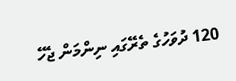120 ދުވަހުގެ ތެރޭގައި ނިންމަން ޖެހޭ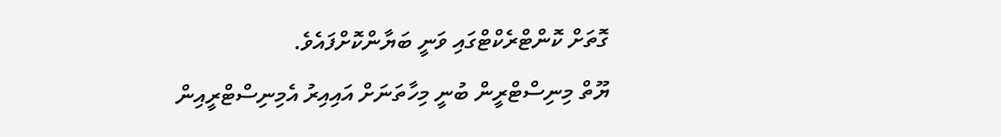ގޮތަށް ކޮންޓްރެކްޓްގައި ވަނީ ބަޔާންކޮށްފައެވެ.
ޔޫތް މިނިސްޓްރީން ބުނީ މިހާތަނަށް އައިއިރު އެމިނިސްޓްރީއިން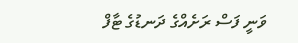ވަނީ ފަސް ރަށެއްގެ ދަނޑުގެ ޓާފް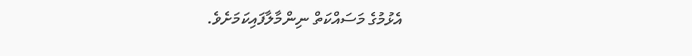އެޅުމުގެ މަސައްކަތް ނިންމާލާފައިކަމަށެވެ.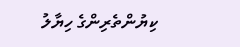ކިޔުންތެރިންގެ ހިޔާލު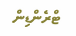ޓްރެންޑިން